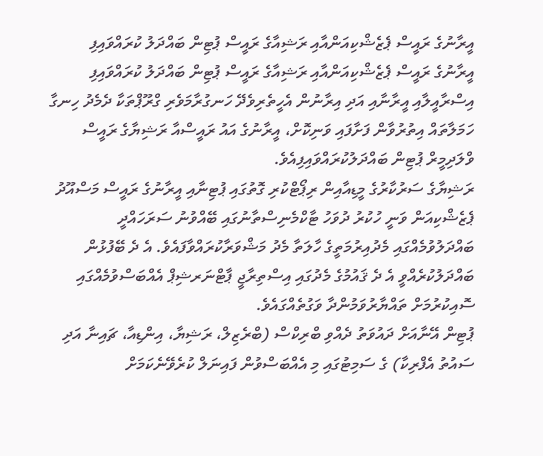އީރާނުގެ ރައީސް ޕެޒެޝްކިއަންއާއި ރަޝިއާގެ ރައީސް ޕުޓިން ބައްދަލު ކުރައްވައިފި
އީރާނުގެ ރައީސް ޕެޒެޝްކިއަންއާއި ރަޝިއާގެ ރައީސް ޕުޓިން ބައްދަލު ކުރައްވައިފި
އިސްރާއީލާއި އީރާނާއި އަދި އިރާނުން އެހީތެރިވެދޭ ހަނގުރާމަވެރި ގްރޫޕްތަކާ ދެމެދު ހިނގާ ހަމަލާތައް އިތުރުވާން ފަށާފައި ވަނިކޮށް، އީރާނުގެ އައު ރައީސްއާ ރަޝިޔާގެ ރައީސް ވްލަދިމީރް ޕުޓިން ބައްދަލުކުރައްވައިފިއެވެ.
ރަޝިޔާގެ ސަރުކާރުގެ މީޑިއާއިން ރިޕޯޓްކުރި ގޮތުގައި ޕުޓިނާއި އީރާނުގެ ރައީސް މަސްއޫދު ޕެޒެޝްކިއަން ވަނީ ހުކުރު ދުވަހު ޓާކްމެނިސްތާނުގައި ބޭއްވުނު ސަރަހައްދީ ބައްދަލުވުމެއްގައި މެދުއިރުމަތީގެ ހާލަތާ މެދު މަޝްވަރާކުރައްވާފައެވެ. އެ ދެ ބޭފުޅުން ބައްދަލުކުރެއްވީ އެ ދެ ޤައުމުގެ މެދުގައި އިސްތިރާޖީ ޕާޓްނަރޝިޕް އެއްބަސްވުމެއްގައި ސޮއިކުރުމަށް ތައްޔާރުވަމުންދާ ވަގުތެއްގައެވެ.
ޕުޓިން އޭނާއަށް ދައުވަތު ދެއްވި ބްރިކްސް (ބްރެޒިލް، ރަޝިޔާ، އިންޑިއާ، ޗައިނާ އަދި ސައުތު އެފްރިކާ) ގެ ސަމިޓުގައި މި އެއްބަސްވުން ފައިނަލް ކުރެވޭނެކަމަށް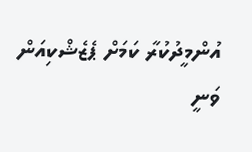އުންމީދުކުރާ ކަމަށް ޕެޒެޝްކިއަން ވަނީ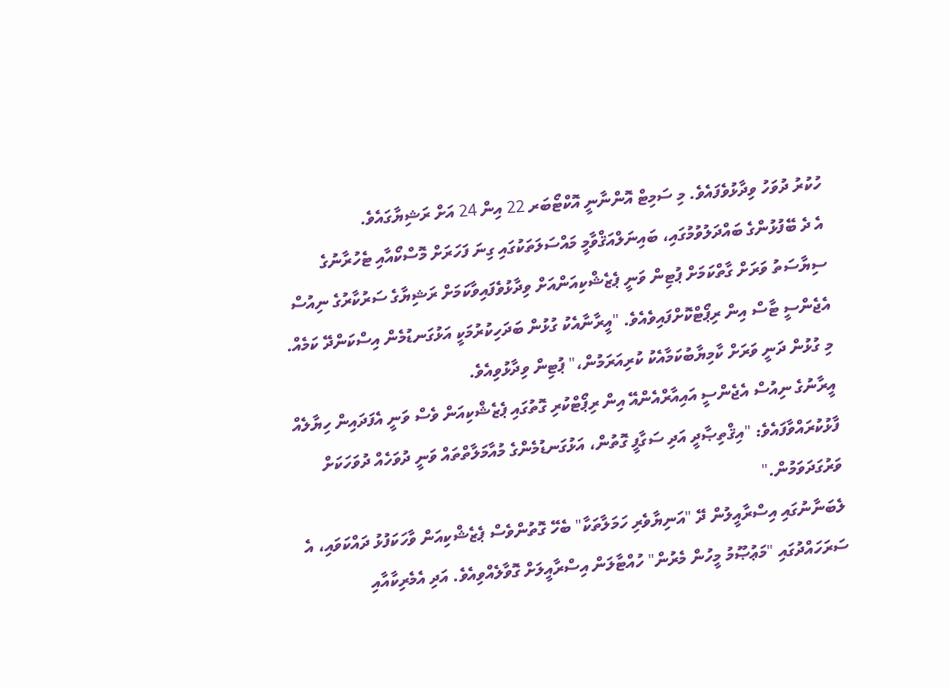ހުކުރު ދުވަހު ވިދާޅުވެފައެވެ. މި ސަމިޓް އޮންނާނީ އޮކްޓޯބަރ 22 އިން 24 އަށް ރަޝިޔާގައެވެ.
އެ ދެ ބޭފުޅުންގެ ބައްދަލުވުމުގައި، ބައިނަލްއަޤްވާމީ މައްސަލަތަކުގައި ގިނަ ފަހަރަށް މޮސްކޯއާއި ޓެހުރާނުގެ ސިޔާސަތު ވަރަށް ގާތްކަމަށް ޕުޓިން ވަނީ ޕެޒެޝްކިއަންއަށް ވިދާޅުވެފައިވާކަމަށް ރަޝިޔާގެ ސަރުކާރުގެ ނިއުސް އެޖެންސީ ޓާސް އިން ރިޕޯޓްކޮށްފައިވެއެވެ. "އީރާނާއެކު ގުޅުން ބަދަހިކުރުމަކީ އަޅުގަނޑުމެން އިސްކަންދޭ ކަމެއް. މި ގުޅުން ދަނީ ވަރަށް ކާމިޔާބުކަމާއެކު ކުރިއަރަމުން،" ޕުޓިން ވިދާޅުވިއެވެ.
އީރާނުގެ ނިއުސް އެޖެންސީ އައިއާރްއެންއޭ އިން ރިޕޯޓްކުރި ގޮތުގައި ޕެޒެޝްކިއަން ވެސް ވަނީ އެފަދައިން ހިޔާލެއް ފާޅުކުރައްވާފައެވެ: "އިޤްތިޞާދީ އަދި ސަގާފީ ގޮތުން، އަޅުގަނޑުމެންގެ މުއާމަލާތްތައް ވަނީ ދުވަހެއް ދުވަހަކަށް ވަރުގަދަވަމުން."
ލެބަނާނުގައި އިސްރާއީލުން ދޭ "އަނިޔާވެރި ހަމަލާތަކާ" ބެހޭ ގޮތުންވެސް ޕެޒެޝްކިއަން ވާހަކަފުޅު ދައްކަވައި، އެ ސަރަހައްދުގައި "މަޢުޞޫމު މީހުން މެރުން" ހުއްޓާލަން އިސްރާއީލަށް ގޮވާލެއްވިއެވެ. އަދި އެމެރިކާއާއި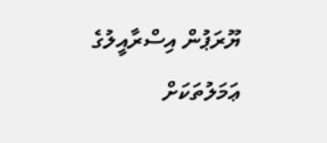ޔޫރަޕުން އިސްރާއީލުގެ ޢަމަލުތަކަށް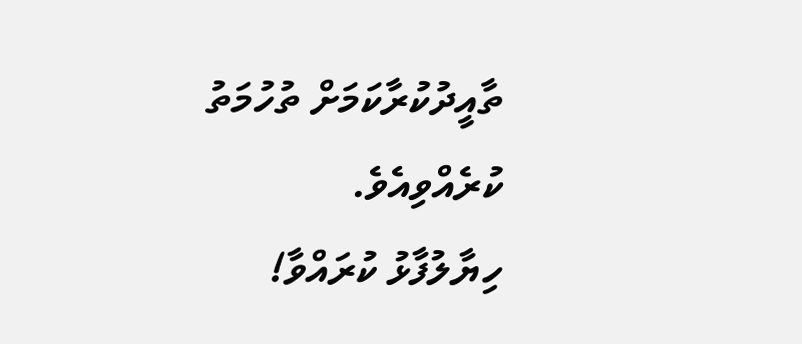ތާއީދުކުރާކަމަށް ތުހުމަތު ކުރެއްވިއެވެ.
ހިޔާލުފާޅު ކުރައްވާ!